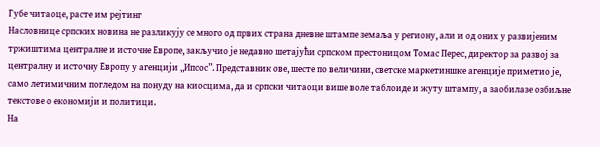Губе читаоце, расте им рејтинг
Насловнице српских новина не разликују се много од првих страна дневне штампе земаља у региону, али и од оних у развијеним тржиштима централне и источне Европе, закључио је недавно шетајући српском престоницом Томас Перес, директор за развој за централну и источну Европу у агенцији „Ипсос”. Представник ове, шесте по величини, светске маркетиншке агенције приметио је, само летимичним погледом на понуду на киосцима, да и српски читаоци више воле таблоиде и жуту штампу, а заобилазе озбиљне текстове о економији и политици.
На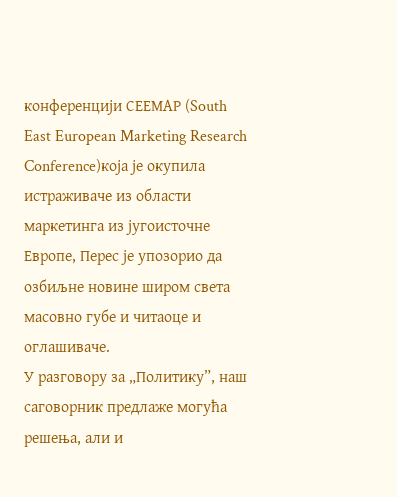конференцији СЕЕМАР (South East European Marketing Research Conference)која је окупила истраживаче из области маркетинга из југоисточне Европе, Перес је упозорио да озбиљне новине широм света масовно губе и читаоце и оглашиваче.
У разговору за „Политику”, наш саговорник предлаже могућа решења, али и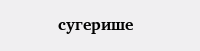сугерише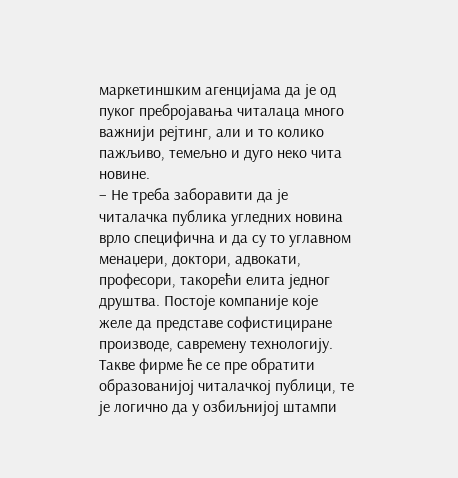маркетиншким агенцијама да је од пуког пребројавања читалаца много важнији рејтинг, али и то колико пажљиво, темељно и дуго неко чита новине.
– Не треба заборавити да је читалачка публика угледних новина врло специфична и да су то углавном менаџери, доктори, адвокати, професори, такорећи елита једног друштва. Постоје компаније које желе да представе софистициране производе, савремену технологију. Такве фирме ће се пре обратити образованијој читалачкој публици, те је логично да у озбиљнијој штампи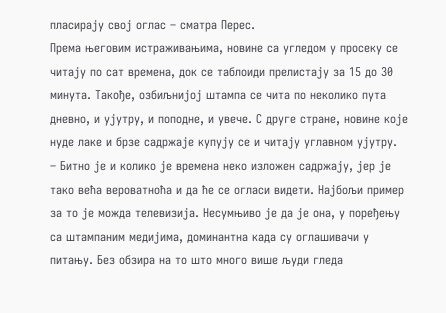пласирају свој оглас – сматра Перес.
Према његовим истраживањима, новине са угледом у просеку се читају по сат времена, док се таблоиди прелистају за 15 до 30 минута. Такође, озбиљнијој штампа се чита по неколико пута дневно, и ујутру, и поподне, и увече. С друге стране, новине које нуде лаке и брзе садржаје купују се и читају углавном ујутру.
– Битно је и колико је времена неко изложен садржају, јер је тако већа вероватноћа и да ће се огласи видети. Најбољи пример за то је можда телевизија. Несумњиво је да је она, у поређењу са штампаним медијима, доминантна када су оглашивачи у питању. Без обзира на то што много више људи гледа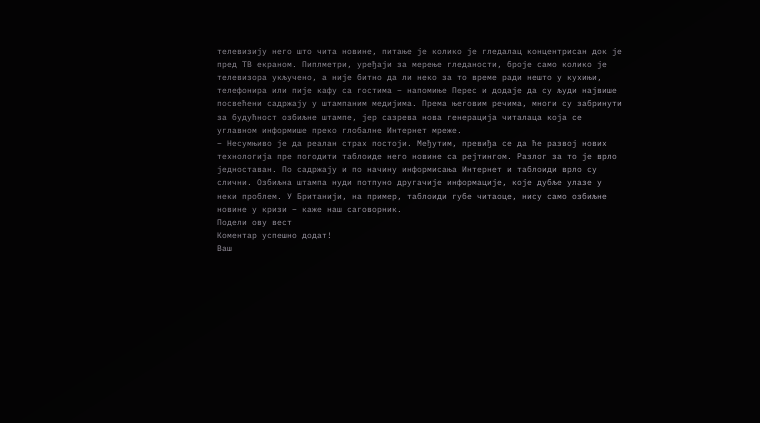телевизију него што чита новине, питање је колико је гледалац концентрисан док је пред ТВ екраном. Пиплметри, уређаји за мерење гледаности, броје само колико је телевизора укључено, а није битно да ли неко за то време ради нешто у кухињи, телефонира или пије кафу са гостима – напомиње Перес и додаје да су људи највише посвећени садржају у штампаним медијима. Према његовим речима, многи су забринути за будућност озбиљне штампе, јер сазрева нова генерација читалаца која се углавном информише преко глобалне Интернет мреже.
– Несумњиво је да реалан страх постоји. Међутим, превиђа се да ће развој нових технологија пре погодити таблоиде него новине са рејтингом. Разлог за то је врло једноставан. По садржају и по начину информисања Интернет и таблоиди врло су слични. Озбиљна штампа нуди потпуно другачије информације, које дубље улазе у неки проблем. У Британији, на пример, таблоиди губе читаоце, нису само озбиљне новине у кризи – каже наш саговорник.
Подели ову вест
Комeнтар успeшно додат!
Ваш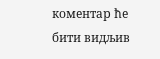комeнтар ћe бити видљив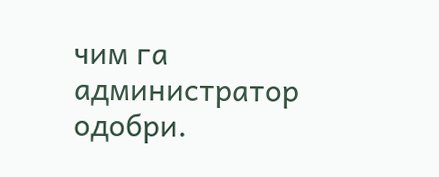чим га администратор одобри.